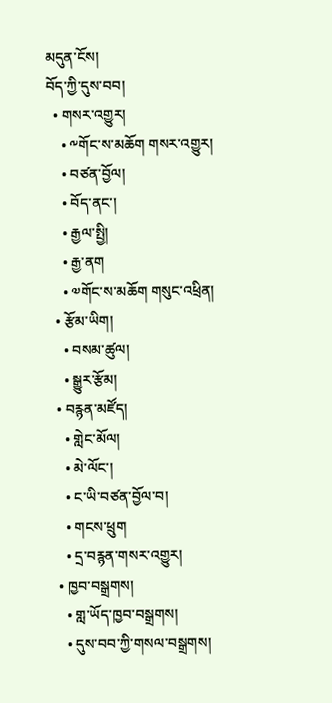མདུན་ངོས།
བོད་ཀྱི་དུས་བབ།
  • གསར་འགྱུར།
    • ༸གོང་ས་མཆོག གསར་འགྱུར།
    • བཙན་བྱོལ།
    • བོད་ནང་།
    • རྒྱལ་སྤྱི།
    • རྒྱ་ནག
    • ༧གོང་ས་མཆོག གསུང་འཕྲིན།
  • རྩོམ་ཡིག།
    • བསམ་ཚུལ།
    • སྒྱུར་རྩོམ།
  • བརྙན་མཛོད།
    • གླེང་མོལ།
    • མེ་ལོང་།
    • ང་ཡི་བཙན་བྱོལ་བ།
    • གངས་ཕྲུག
    • དྲ་བརྙན་གསར་འགྱུར།
  • ཁྱབ་བསྒྲགས།
    • གླ་ཡོད་ཁྱབ་བསྒྲགས།
    • དུས་བབ་ཀྱི་གསལ་བསྒྲགས།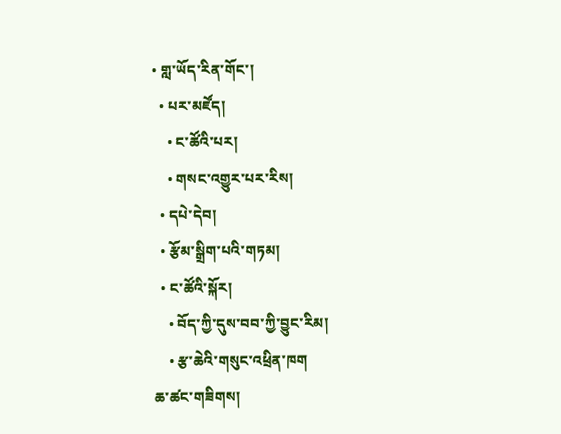• གླ་ཡོད་རིན་གོང་།
  • པར་མཛོད།
    • ང་ཚོའི་པར།
    • གསང་འགྱུར་པར་རིས།
  • དཔེ་དེབ།
  • རྩོམ་སྒྲིག་པའི་གཏམ།
  • ང་ཚོའི་སྐོར།
    • བོད་ཀྱི་དུས་བབ་ཀྱི་བྱུང་རིམ།
    • རྩ་ཆེའི་གསུང་འཕྲིན་ཁག
ཆ་ཚང་གཟིགས།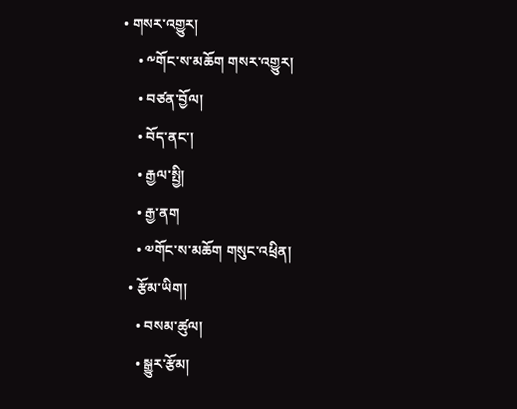• གསར་འགྱུར།
    • ༸གོང་ས་མཆོག གསར་འགྱུར།
    • བཙན་བྱོལ།
    • བོད་ནང་།
    • རྒྱལ་སྤྱི།
    • རྒྱ་ནག
    • ༧གོང་ས་མཆོག གསུང་འཕྲིན།
  • རྩོམ་ཡིག།
    • བསམ་ཚུལ།
    • སྒྱུར་རྩོམ།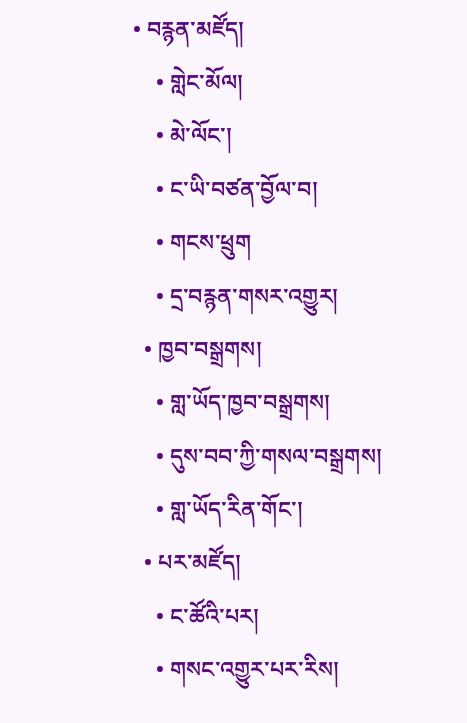• བརྙན་མཛོད།
    • གླེང་མོལ།
    • མེ་ལོང་།
    • ང་ཡི་བཙན་བྱོལ་བ།
    • གངས་ཕྲུག
    • དྲ་བརྙན་གསར་འགྱུར།
  • ཁྱབ་བསྒྲགས།
    • གླ་ཡོད་ཁྱབ་བསྒྲགས།
    • དུས་བབ་ཀྱི་གསལ་བསྒྲགས།
    • གླ་ཡོད་རིན་གོང་།
  • པར་མཛོད།
    • ང་ཚོའི་པར།
    • གསང་འགྱུར་པར་རིས།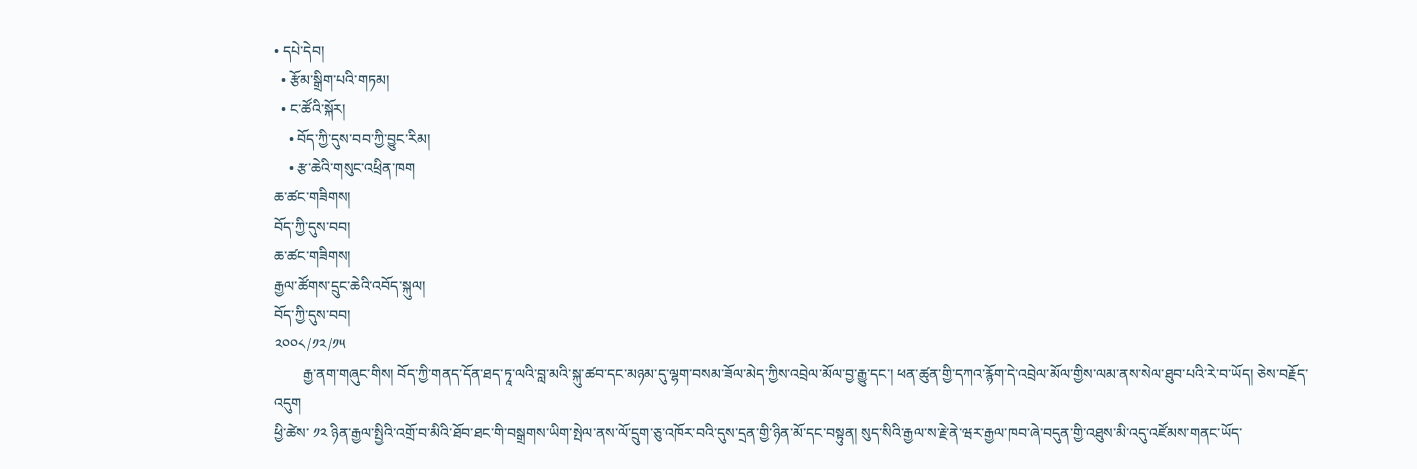• དཔེ་དེབ།
  • རྩོམ་སྒྲིག་པའི་གཏམ།
  • ང་ཚོའི་སྐོར།
    • བོད་ཀྱི་དུས་བབ་ཀྱི་བྱུང་རིམ།
    • རྩ་ཆེའི་གསུང་འཕྲིན་ཁག
ཆ་ཚང་གཟིགས།
བོད་ཀྱི་དུས་བབ།
ཆ་ཚང་གཟིགས།
རྒྱལ་ཚོགས་དྲུང་ཆེའི་འབོད་སྐུལ།
བོད་ཀྱི་དུས་བབ།
༢༠༠༨/༡༢/༡༥
        རྒྱ་ནག་གཞུང་གིས། བོད་ཀྱི་གནད་དོན་ཐད་ཏཱ་ལའི་བླ་མའི་སྐུ་ཚབ་དང་མཉམ་དུ་ལྷག་བསམ་ཟོལ་མེད་ཀྱིས་འབྲེལ་མོལ་བྱ་རྒྱུ་དང་། ཕན་ཚུན་གྱི་དཀའ་རྙོག་དེ་འབྲེལ་མོལ་གྱིས་ལམ་ནས་སེལ་ཐུབ་པའི་རེ་བ་ཡོད། ཅེས་བརྗོད་འདུག
ཕྱི་ཚེས་ ༡༢ ཉིན་རྒྱལ་སྤྱིའི་འགྲོ་བ་མིའི་ཐོབ་ཐང་གི་བསྒྲགས་ཡིག་སྤེལ་ནས་ལོ་དྲུག་ཅུ་འཁོར་བའི་དུས་དྲན་གྱི་ཉིན་མོ་དང་བསྟུན། སུད་སིའི་རྒྱལ་ས་རྗེ་ནེ་ཝར་རྒྱལ་ཁབ་ཞེ་བདུན་གྱི་འཐུས་མི་འདུ་འཛོམས་གནང་ཡོད་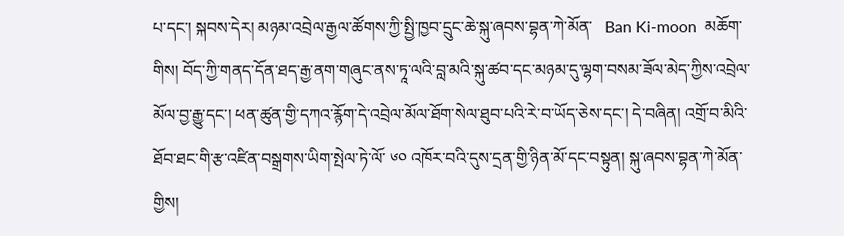པ་དང་། སྐབས་དེར། མཉམ་འབྲེལ་རྒྱལ་ཚོགས་ཀྱི་སྤྱི་ཁྱབ་དྲུང་ཆེ་སྐུ་ཞབས་བྷན་ཀེ་མོན་   Ban Ki-moon  མཆོག་གིས། བོད་ཀྱི་གནད་དོན་ཐད་རྒྱ་ནག་གཞུང་ནས་ཏཱ་ལའི་བླ་མའི་སྐུ་ཚབ་དང་མཉམ་དུ་ལྷག་བསམ་ཟོལ་མེད་ཀྱིས་འབྲེལ་མོལ་བྱ་རྒྱུ་དང་། ཕན་ཚུན་གྱི་དཀའ་རྙོག་དེ་འབྲེལ་མོལ་ཐོག་སེལ་ཐུབ་པའི་རེ་བ་ཡོད་ཅེས་དང་། དེ་བཞིན། འགྲོ་བ་མིའི་ཐོབ་ཐང་གི་རྩ་འཛིན་བསྒྲགས་ཡིག་སྤེལ་ཏེ་ལོ་ ༦༠ འཁོར་བའི་དུས་དྲན་གྱི་ཉིན་མོ་དང་བསྟུན། སྐུ་ཞབས་བྷན་ཀེ་མོན་གྱིས།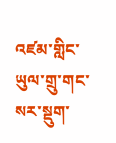འཛམ་གླིང་ཡུལ་གྲུ་གང་སར་སྡུག་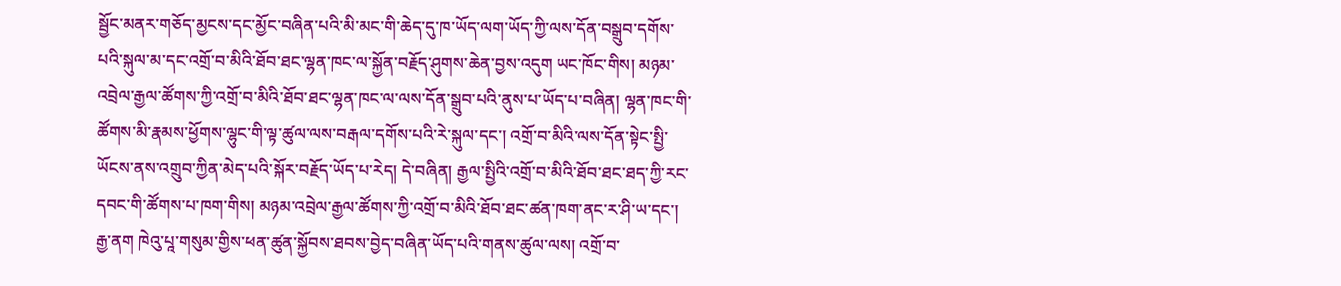སྦྱོང་མནར་གཅོད་མྱངས་དང་མྱོང་བཞིན་པའི་མི་མང་གི་ཆེད་དུ་ཁ་ཡོད་ལག་ཡོད་ཀྱི་ལས་དོན་བསྒྲུབ་དགོས་པའི་སྐུལ་མ་དང་འགྲོ་བ་མིའི་ཐོབ་ཐང་ལྷན་ཁང་ལ་སྐྱོན་བརྗོད་ཤུགས་ཆེན་བྱས་འདུག ཡང་ཁོང་གིས། མཉམ་འབྲེལ་རྒྱལ་ཚོགས་ཀྱི་འགྲོ་བ་མིའི་ཐོབ་ཐང་ལྷན་ཁང་ལ་ལས་དོན་སྒྲུབ་པའི་ནུས་པ་ཡོད་པ་བཞིན། ལྷན་ཁང་གི་ཚོགས་མི་རྣམས་ཕྱོགས་ལྷུང་གི་ལྟ་ཚུལ་ལས་བརྒལ་དགོས་པའི་རེ་སྐུལ་དང་། འགྲོ་བ་མིའི་ལས་དོན་སྟེང་སྤྱི་ཡོངས་ནས་འགྲུབ་ཀྱིན་མེད་པའི་སྐོར་བརྗོད་ཡོད་པ་རེད། དེ་བཞིན། རྒྱལ་སྤྱིའི་འགྲོ་བ་མིའི་ཐོབ་ཐང་ཐད་ཀྱི་རང་དབང་གི་ཚོགས་པ་ཁག་གིས། མཉམ་འབྲེལ་རྒྱལ་ཚོགས་ཀྱི་འགྲོ་བ་མིའི་ཐོབ་ཐང་ཚན་ཁག་ནང་ར་ཤི་ཡ་དང་། རྒྱ་ནག ཁེའུ་པཱ་གསུམ་གྱིས་ཕན་ཚུན་སྐྱོབས་ཐབས་བྱེད་བཞིན་ཡོད་པའི་གནས་ཚུལ་ལས། འགྲོ་བ་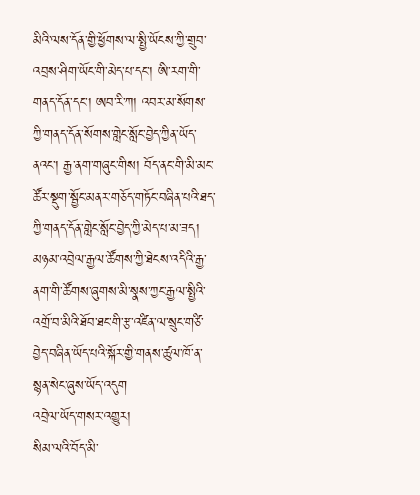མིའི་ལས་དོན་གྱི་ཕྱོགས་ལ་སྤྱི་ཡོངས་ཀྱི་གྲུབ་འབྲས་ཤིག་ཡོང་གི་མེད་པ་དང་། ཨི་རག་གི་གནད་དོན་དང་། ཨབ་རི་ཀ། འབར་མ་སོགས་ཀྱི་གནད་དོན་སོགས་གླེང་སློང་བྱེད་ཀྱིན་ཡོད་ནའང་། རྒྱ་ནག་གཞུང་གིས། བོད་ནང་གི་མི་མང་ཚོར་སྡུག་སྦྱོང་མནར་གཅོད་གཏོང་བཞིན་པའི་ཐད་ཀྱི་གནད་དོན་གླེང་སློང་བྱེད་ཀྱི་མེད་པ་མ་ཟད།  མཉམ་འབྲེལ་རྒྱལ་ཚོགས་ཀྱི་ཐེངས་འདིའི་རྒྱ་ནག་གི་ཚོགས་ཞུགས་མི་སྣས་ཀྱང་རྒྱལ་སྤྱིའི་འགྲོ་བ་མིའི་ཐོབ་ཐང་གི་རྩ་འཛིན་ལ་སྲུང་གཙི་བྱེད་བཞིན་ཡོད་པའི་སྐོར་གྱི་གནས་ཚུལ་ཁོ་ན་སྙན་སེང་ཞུས་ཡོད་འདུག
འབྲེལ་ཡོད་གསར་འགྱུར།
སིམ་ལའི་བོད་མི་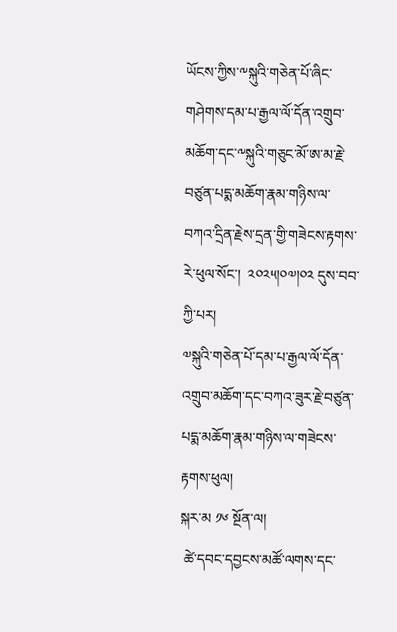ཡོངས་ཀྱིས་༸སྐུའི་གཅེན་པོ་ཞིང་གཤེགས་དམ་པ་རྒྱལ་ལོ་དོན་འགྲུབ་མཆོག་དང་༸སྐུའི་གཅུང་མོ་ཨ་མ་རྗེ་བཙུན་པདྨ་མཆོག་རྣམ་གཉིས་ལ་བཀའ་དྲིན་རྗེས་དྲན་གྱི་གཟེངས་རྟགས་རེ་ཕུལ་སོང་།  ༢༠༢༥།༠༧།༠༢ དུས་བབ་ཀྱི་པར།
༧སྐུའི་གཅེན་པོ་དམ་པ་རྒྱལ་ལོ་དོན་འགྲུབ་མཆོག་དང་བཀའ་ཟུར་རྗེ་བཙུན་པདྨ་མཆོག་རྣམ་གཉིས་ལ་གཟེངས་རྟགས་ཕུལ།
སྐར་མ ༡༦ སྔོན་ལ།
 ཚེ་དབང་དབྱངས་མཚོ་ལགས་དང་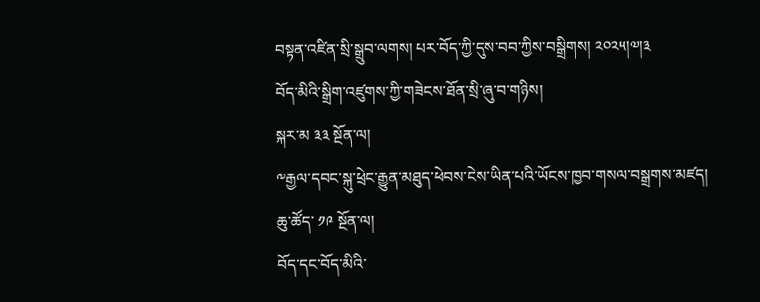བསྟན་འཛིན་སྲི་སྒྲུབ་ལགས། པར་བོད་ཀྱི་དུས་བབ་ཀྱིས་བསྒྲིགས། ༢༠༢༥།༧།༣
བོད་མིའི་སྒྲིག་འཛུགས་ཀྱི་གཟེངས་ཐོན་སྲི་ཞུ་བ་གཉིས།
སྐར་མ ༣༣ སྔོན་ལ།
༸རྒྱལ་དབང་སྐུ་ཕྲེང་རྒྱུན་མཐུད་ཕེབས་ངེས་ཡིན་པའི་ཡོངས་ཁྱབ་གསལ་བསྒྲགས་མཛད།
ཆུ་ཚོད་ ༡༩ སྔོན་ལ།
བོད་དང་བོད་མིའི་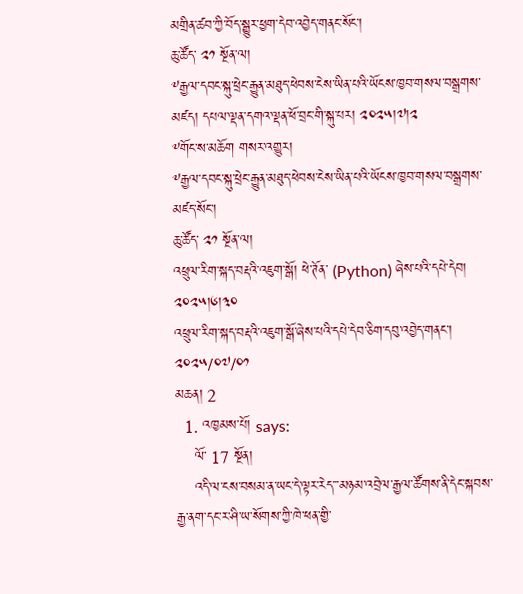མགྲིན་ཚབ་ཀྱི་བོད་སྒྱུར་ཕྱག་དེབ་འབྱེད་གནང་སོང་།
ཆུ་ཚོད་ ༢༡ སྔོན་ལ།
༸རྒྱལ་དབང་སྐུ་ཕྲེང་རྒྱུན་མཐུད་ཕེབས་ངེས་ཡིན་པའི་ཡོངས་ཁྱབ་གསལ་བསྒྲགས་མཛད། དཔལ་ལྡན་དགའ་ལྡན་ཕོ་བྲང་གི་སྐུ་པར། ༢༠༢༥།༧།༢
༸གོང་ས་མཆོག གསར་འགྱུར།
༸རྒྱལ་དབང་སྐུ་ཕྲེང་རྒྱུན་མཐུད་ཕེབས་ངེས་ཡིན་པའི་ཡོངས་ཁྱབ་གསལ་བསྒྲགས་མཛད་སོང་།
ཆུ་ཚོད་ ༢༡ སྔོན་ལ།
འཕྲུལ་རིག་སྐད་བརྡའི་འཇུག་སྒོ། ཕེ་ཊོན་ (Python) ཞེས་པའི་དཔེ་དེབ། ༢༠༢༥།༦།༣༠
འཕྲུལ་རིག་སྐད་བརྡའི་འཇུག་སྒོ་ཞེས་པའི་དཔེ་དེབ་ཅིག་དབུ་འབྱེད་གནང་།
༢༠༢༥/༠༧/༠༡
མཆན། 2
  1. འཁྱམས་པོ། says:
    ལོ་ 17 སྔོན།
    འདི་ལ་ངས་བསམ་ན་ཡང་དེ་ལྟར་རེད་་་མཉམ་འབྲེལ་རྒྱལ་ཚོགས་ནི་དེང་སྐབས་རྒྱ་ནག་དང་ར་ཤི་ཡ་སོགས་ཀྱི་ཁེ་ཕན་གྱི་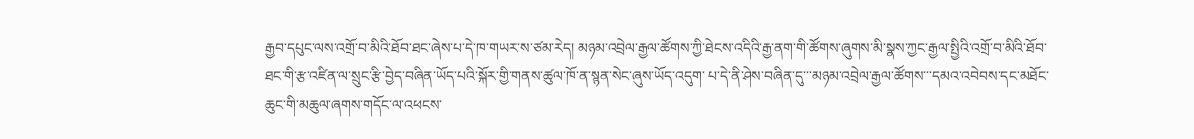རྒྱབ་དཔུང་ལས་འགྲོ་བ་མིའི་ཐོབ་ཐང་ཞེས་པ་དེ་ཁ་གཡར་ས་ཙམ་རེད། མཉམ་འབྲེལ་རྒྱལ་ཚོགས་ཀྱི་ཐེངས་འདིའི་རྒྱ་ནག་གི་ཚོགས་ཞུགས་མི་སྣས་ཀྱང་རྒྱལ་སྤྱིའི་འགྲོ་བ་མིའི་ཐོབ་ཐང་གི་རྩ་འཛིན་ལ་སྲུང་རྩི་བྱེད་བཞིན་ཡོད་པའི་སྐོར་གྱི་གནས་ཚུལ་ཁོ་ན་སྙན་སེང་ཞུས་ཡོད་འདུག་ པ་དེ་ནི་ཤེས་བཞིན་དུ་་་མཉམ་འབྲེལ་རྒྱལ་ཚོགས་་་དམའ་འབེབས་དང་མཐོང་ཆུང་གི་མཆུལ་ཞགས་གདོང་ལ་འཕངས་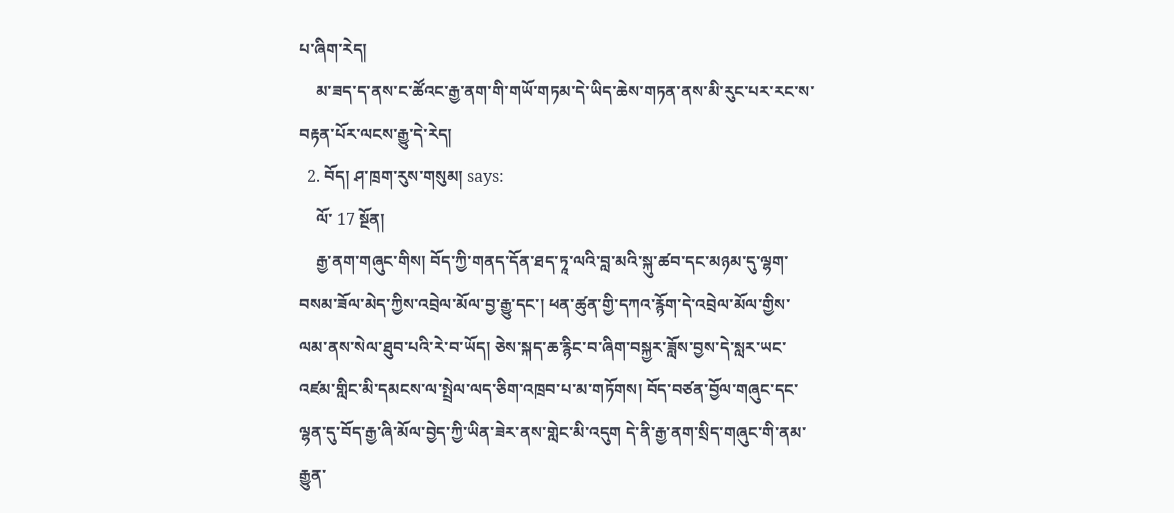པ་ཞིག་རེད།
    མ་ཟད་ད་ནས་ང་ཚོའང་རྒྱ་ནག་གི་གཡོ་གཏམ་དེ་ཡིད་ཆེས་གཏན་ནས་མི་རུང་པར་རང་ས་བརྟན་པོར་ལངས་རྒྱུ་དེ་རེད།
  2. བོད། ཤ་ཁྲག་རུས་གསུམ། says:
    ལོ་ 17 སྔོན།
    རྒྱ་ནག་གཞུང་གིས། བོད་ཀྱི་གནད་དོན་ཐད་ཏཱ་ལའི་བླ་མའི་སྐུ་ཚབ་དང་མཉམ་དུ་ལྷག་བསམ་ཟོལ་མེད་ཀྱིས་འབྲེལ་མོལ་བྱ་རྒྱུ་དང་། ཕན་ཚུན་གྱི་དཀའ་རྙོག་དེ་འབྲེལ་མོལ་གྱིས་ལམ་ནས་སེལ་ཐུབ་པའི་རེ་བ་ཡོད། ཅེས་སྐད་ཆ་རྙིང་བ་ཞིག་བསྐྱར་ཟློས་བྱས་དེ་སླར་ཡང་འཛམ་གླིང་མི་དམངས་ལ་སྤྲེལ་ལད་ཅིག་འཁྲབ་པ་མ་གཏོགས། བོད་བཙན་བྱོལ་གཞུང་དང་ལྷན་དུ་བོད་རྒྱ་ཞི་མོལ་བྱེད་ཀྱི་ཡིན་ཟེར་ནས་གླེང་མི་འདུག དེ་ནི་རྒྱ་ནག་སྲིད་གཞུང་གི་ནམ་རྒྱུན་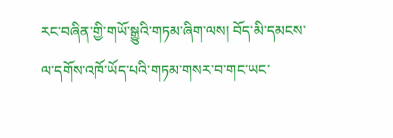རང་བཞིན་གྱི་གཡོ་སྒྱུའི་གཏམ་ཞིག་ལས། བོད་མི་དམངས་ལ་དགོས་འཁོ་ཡོད་པའི་གཏམ་གསར་བ་གང་ཡང་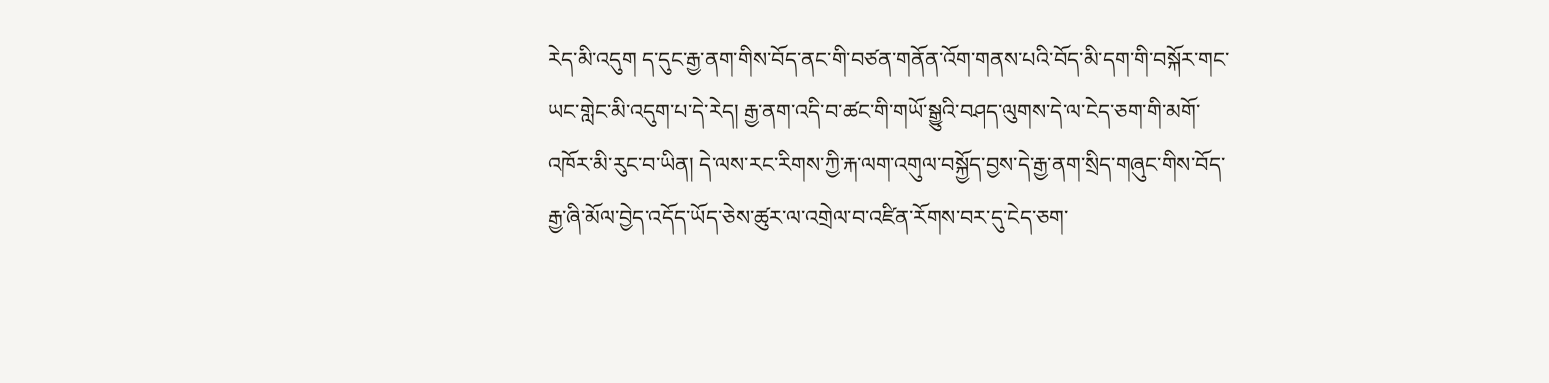རེད་མི་འདུག ད་དུང་རྒྱ་ནག་གིས་བོད་ནང་གི་བཙན་གནོན་འོག་གནས་པའི་བོད་མི་དག་གི་བསྐོར་གང་ཡང་གླེང་མི་འདུག་པ་དེ་རེད། རྒྱ་ནག་འདི་བ་ཚང་གི་གཡོ་སྒྱུའི་བཤད་ལུགས་དེ་ལ་ངེད་ཅག་གི་མགོ་འཁོར་མི་རུང་བ་ཡིན། དེ་ལས་རང་རིགས་ཀྱི་རྐ་ལག་འགུལ་བསྐྱོད་བྱས་དེ་རྒྱ་ནག་སྲིད་གཞུང་གིས་བོད་རྒྱ་ཞི་མོལ་བྱེད་འདོད་ཡོད་ཅེས་ཚུར་ལ་འགྲེལ་བ་འཛིན་རོགས་བར་དུ་ངེད་ཅག་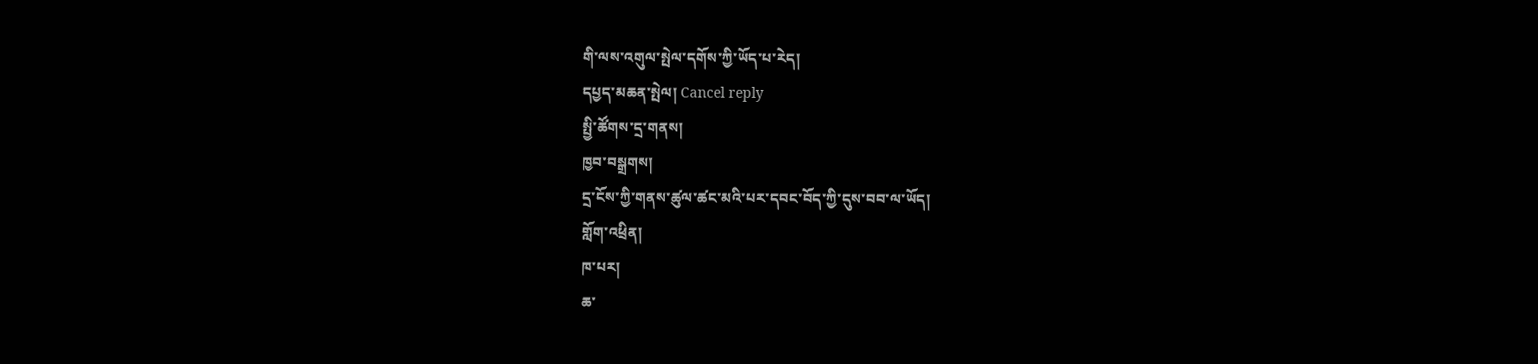གི་ལས་འགུལ་སྤེལ་དགོས་ཀྱི་ཡོད་པ་རེད།
དཔྱད་མཆན་སྤེལ། Cancel reply
སྤྱི་ཚོགས་དྲ་གནས།
ཁྱབ་བསྒྲགས།
དྲ་ངོས་ཀྱི་གནས་ཚུལ་ཚང་མའི་པར་དབང་བོད་ཀྱི་དུས་བབ་ལ་ཡོད།
གློག་འཕྲིན།
ཁ་པར།
ཆ་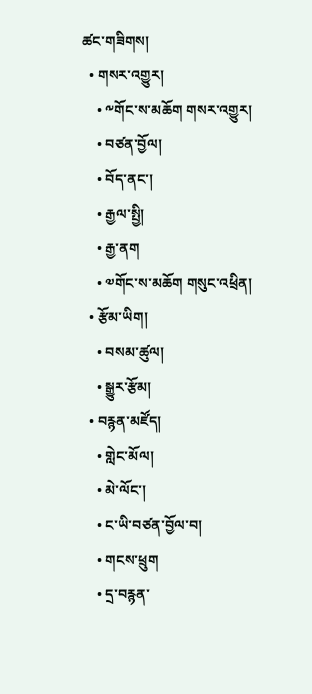ཚང་གཟིགས།
  • གསར་འགྱུར།
    • ༸གོང་ས་མཆོག གསར་འགྱུར།
    • བཙན་བྱོལ།
    • བོད་ནང་།
    • རྒྱལ་སྤྱི།
    • རྒྱ་ནག
    • ༧གོང་ས་མཆོག གསུང་འཕྲིན།
  • རྩོམ་ཡིག།
    • བསམ་ཚུལ།
    • སྒྱུར་རྩོམ།
  • བརྙན་མཛོད།
    • གླེང་མོལ།
    • མེ་ལོང་།
    • ང་ཡི་བཙན་བྱོལ་བ།
    • གངས་ཕྲུག
    • དྲ་བརྙན་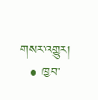གསར་འགྱུར།
  • ཁྱབ་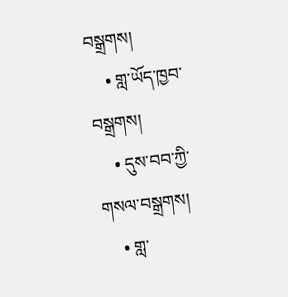བསྒྲགས།
    • གླ་ཡོད་ཁྱབ་བསྒྲགས།
    • དུས་བབ་ཀྱི་གསལ་བསྒྲགས།
    • གླ་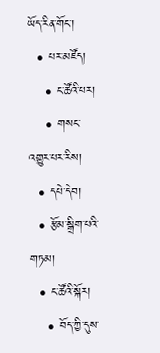ཡོད་རིན་གོང་།
  • པར་མཛོད།
    • ང་ཚོའི་པར།
    • གསང་འགྱུར་པར་རིས།
  • དཔེ་དེབ།
  • རྩོམ་སྒྲིག་པའི་གཏམ།
  • ང་ཚོའི་སྐོར།
    • བོད་ཀྱི་དུས་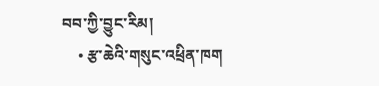བབ་ཀྱི་བྱུང་རིམ།
    • རྩ་ཆེའི་གསུང་འཕྲིན་ཁག